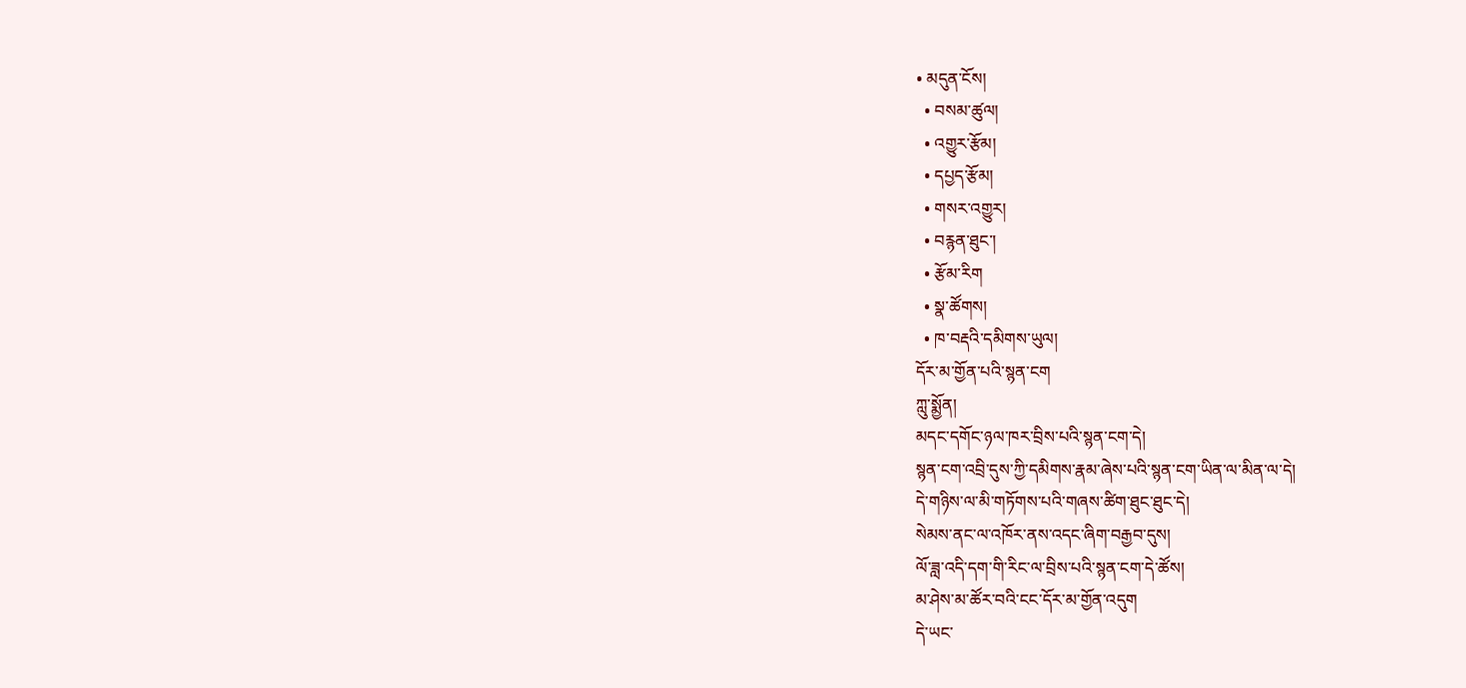• མདུན་ངོས།
  • བསམ་ཚུལ།
  • འགྱུར་རྩོམ།
  • དཔྱད་རྩོམ།
  • གསར་འགྱུར།
  • བརྙན་ཐུང་།
  • རྩོམ་རིག
  • སྣ་ཚོགས།
  • ཁ་བརྡའི་དམིགས་ཡུལ།
དོར་མ་གྱོན་པའི་སྙན་ངག
ཀླུ་སྨྱོན།
མདང་དགོང་ཉལ་ཁར་བྲིས་པའི་སྙན་ངག་དེ།
སྙན་ངག་འབྲི་དུས་ཀྱི་དམིགས་རྣམ་ཞེས་པའི་སྙན་ངག་ཡིན་ལ་མིན་ལ་དེ།
དེ་གཉིས་ལ་མི་གཏོགས་པའི་གཞས་ཚིག་ཐུང་ཐུང་དེ།
སེམས་ནང་ལ་འཁོར་ནས་འདང་ཞིག་བརྒྱབ་དུས།
ལོ་ཟླ་འདི་དག་གི་རིང་ལ་བྲིས་པའི་སྙན་ངག་དེ་ཚོས།
མ་ཤེས་མ་ཚོར་བའི་ངང་དོར་མ་གྱོན་འདུག
དེ་ཡང་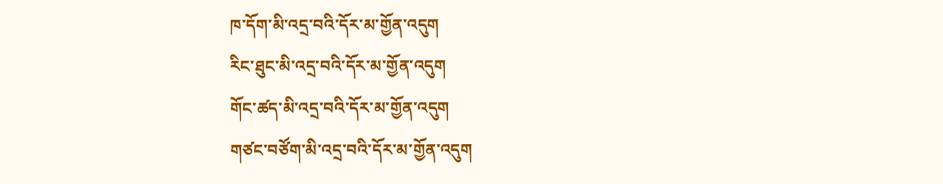ཁ་དོག་མི་འདྲ་བའི་དོར་མ་གྱོན་འདུག
རིང་ཐུང་མི་འདྲ་བའི་དོར་མ་གྱོན་འདུག
གོང་ཚད་མི་འདྲ་བའི་དོར་མ་གྱོན་འདུག
གཙང་བཙོག་མི་འདྲ་བའི་དོར་མ་གྱོན་འདུག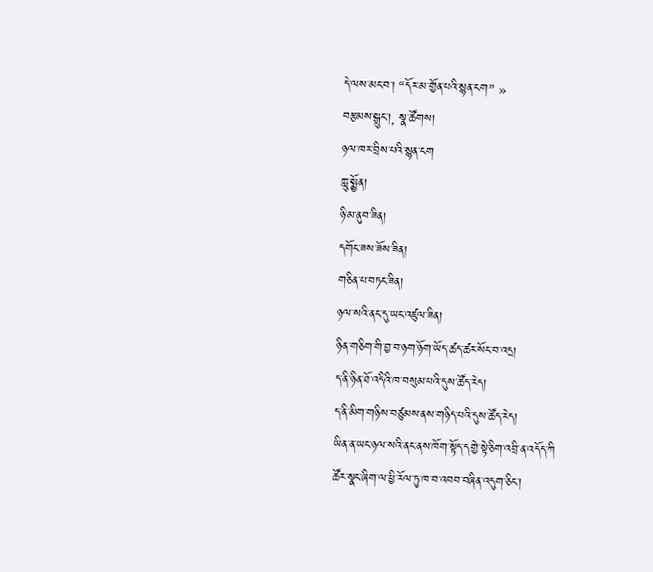དེ་ལས་མང་བ་། “དོར་མ་གྱོན་པའི་སྙན་ངག” »
བརྩམས་སྒྲུང་།, སྣ་ཚོགས།
ཉལ་ཁར་བྲིས་པའི་སྙན་ངག
ཀླུ་སྨྱོན།
ཉི་མ་ནུབ་ཟིན།
དགོང་ཟས་ཟོས་ཟིན།
གཅིན་པ་བཏང་ཟིན།
ཉལ་སའི་ནང་དུ་ཡང་འཛུལ་ཟིན།
ཉིན་གཅིག་གི་བྱ་བ་ཉག་ཉོག་ཡོད་ཚད་ཚར་སོང་བ་འདྲ།
ད་ནི་ཉིན་ཐོ་འདིའི་ཁ་བསུམ་པའི་དུས་ཚོད་རེད།
ད་ནི་མིག་གཉིས་བཙུམས་ནས་གཉིད་པའི་དུས་ཚོད་རེད།
ཡིན་ན་ཡང་ཉལ་སའི་ནང་ནས་ཁོག་སྟོད་དགྱེ་སྟེ་ཅིག་འབྲི་ན་འདོད་ཀི
ཚོར་སྣང་ཞིག་ལ་ཕྱི་རོལ་ཏུ་ཁ་བ་འབབ་བཞིན་འདུག་ཅིང་།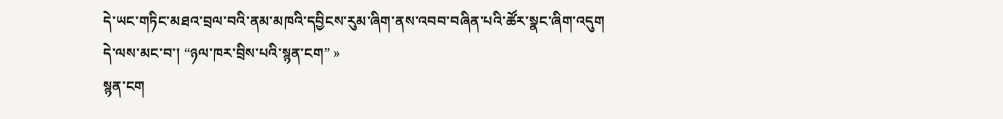དེ་ཡང་གཏིང་མཐའ་བྲལ་བའི་ནམ་མཁའི་དབྱིངས་རུམ་ཞིག་ནས་འབབ་བཞིན་པའི་ཚོར་སྣང་ཞིག་འདུག
དེ་ལས་མང་བ་། “ཉལ་ཁར་བྲིས་པའི་སྙན་ངག” »
སྙན་ངག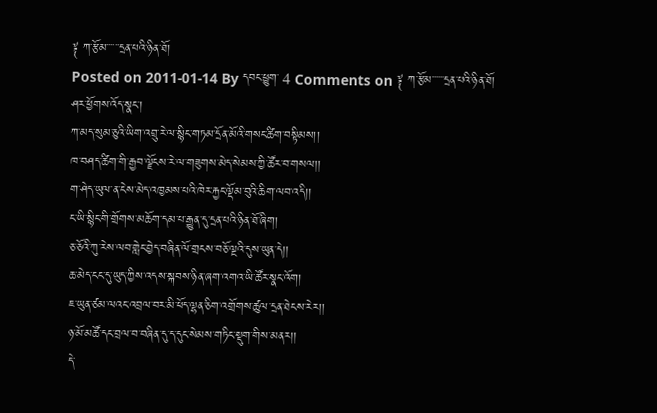༈ ཀ་རྩོམ་་་་་་དྲན་པའི་ཉིན་ཐོ།
Posted on 2011-01-14 By དབང་ཕྱུག་ 4 Comments on ༈ ཀ་རྩོམ་་་་་་དྲན་པའི་ཉིན་ཐོ།
ཤར་ཕྱོགས་འོད་སྣང་།
ཀ་མད་སུམ་ཅུའི་ཡིག་འབྲུ་རེ་ལ་སྙིང་གཏམ་དྲོན་མོའི་གསང་ཚིག་བསྟིམས།།
ཁ་བཤད་ཚིག་གི་རྒྱབ་ལྗོངས་རེ་ལ་གཟུགས་མེད་སེམས་ཀྱི་ཚོར་བ་གསལ།།
ག་ཤེད་ཡུལ་ན་ངེས་མེད་འཁྱམས་པའི་ཁེར་རྐྱང་ལྡོམ་བུའི་ཆིག་ལབ་འདི།།
ང་ཡི་སྙིང་གི་གྲོགས་མཆོག་དམ་པ་རྒྱུན་དུ་དྲན་པའི་ཉིན་ཐོ་ཞིག།
ཅ་ཅོའི་ཀུ་རེས་ལབ་གླེང་བྱེད་བཞིན་ལོ་གྲངས་བཅོ་ལྔའི་དུས་ཡུན་དེ།།
ཆ་མེད་ངང་དུ་ཡུད་ཀྱིས་འདས་སྐབས་ཉིན་ཞག་འགའ་ཡི་ཚོར་སྣང་འོག།
ཇ་ཡུན་ཙམ་ལའང་འབྲལ་བར་མི་ཕོད་ལྷན་ཅིག་འགྲོགས་ཚུལ་དྲན་ཐེངས་རེར།།
ཉ་མོ་མཚོ་དང་བྲལ་བ་བཞིན་དུ་ད་དུང་སེམས་གཏིང་སྡུག་གིས་མནར།།
དེ་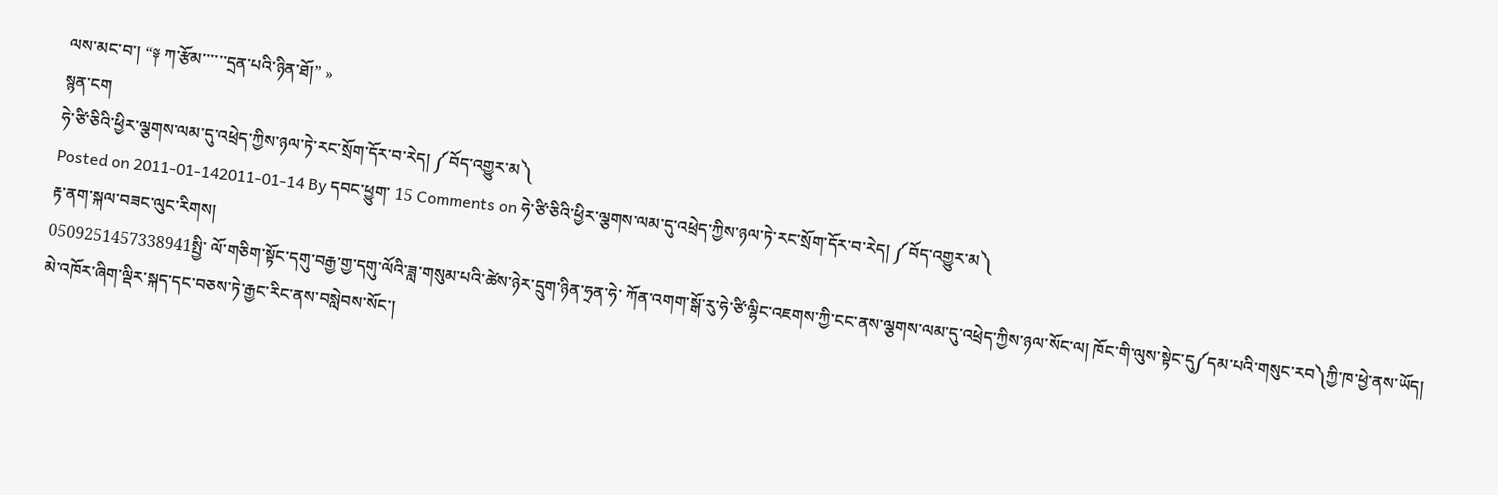ལས་མང་བ་། “༈ ཀ་རྩོམ་་་་་་དྲན་པའི་ཉིན་ཐོ།” »
སྙན་ངག
ཧེ་ཙི་ཅིའི་ཕྱིར་ལྕགས་ལམ་དུ་འཕྲེད་ཀྱིས་ཉལ་ཏེ་རང་སྲོག་དོར་བ་རེད། ༼བོད་འགྱུར་མ༽
Posted on 2011-01-142011-01-14 By དབང་ཕྱུག་ 15 Comments on ཧེ་ཙི་ཅིའི་ཕྱིར་ལྕགས་ལམ་དུ་འཕྲེད་ཀྱིས་ཉལ་ཏེ་རང་སྲོག་དོར་བ་རེད། ༼བོད་འགྱུར་མ༽
རྟ་ནག་སྐལ་བཟང་ལུང་རིགས།
0509251457338941སྤྱི་ ལོ་གཅིག་སྟོང་དགུ་བརྒྱ་གྱ་དགུ་ལོའི་ཟླ་གསུམ་པའི་ཚེས་ཉེར་དྲུག་ཉིན་ཧྲན་ཧེ་ ཀོན་འགག་སྒོ་རུ་ཧེ་ཙི་ལྷིང་འཇགས་ཀྱི་ངང་ནས་ལྕགས་ལམ་དུ་འཕྲེད་ཀྱིས་ཉལ་སོང་ལ། ཁོང་གི་ལུས་སྟེང་དུ༼དམ་པའི་གསུང་རབ༽ཀྱི་ཁ་ཕྱེ་ནས་ཡོད། མེ་འཁོར་ཞིག་ལྡིར་སྐད་དང་བཅས་ཏེ་རྒྱང་རིང་ནས་བསླེབས་སོང་།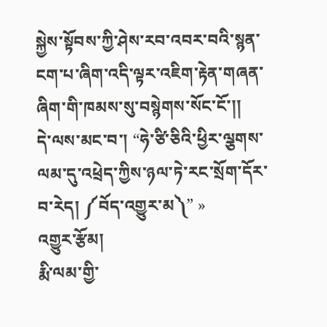སྐྱེས་སྟོབས་ཀྱི་ཤེས་རབ་འབར་བའི་སྙན་ངག་པ་ཞིག་འདི་ལྟར་འཇིག་རྟེན་གཞན་ཞིག་གི་ཁམས་སུ་བསྙེགས་སོང་ངོ་།།
དེ་ལས་མང་བ་། “ཧེ་ཙི་ཅིའི་ཕྱིར་ལྕགས་ལམ་དུ་འཕྲེད་ཀྱིས་ཉལ་ཏེ་རང་སྲོག་དོར་བ་རེད། ༼བོད་འགྱུར་མ༽” »
འགྱུར་རྩོམ།
རྨི་ལམ་གྱི་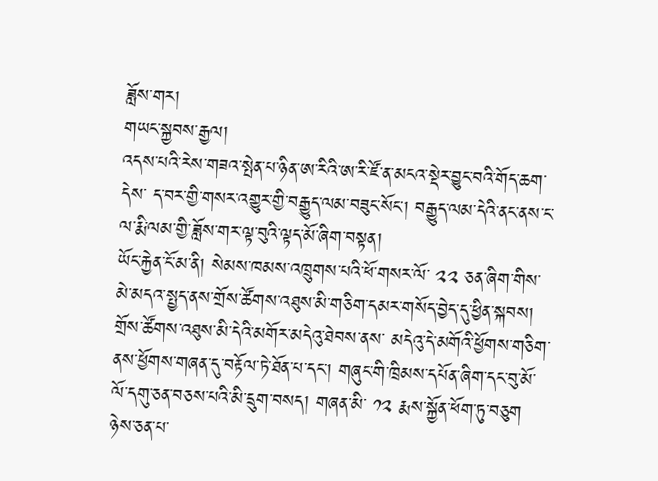ཟློས་གར།
གཡང་སྐྱབས་རྒྱལ།
འདས་པའི་རེས་གཟའ་སྤེན་པ་ཉིན་ཨ་རིའི་ཨ་རི་ཛོ་ན་མངའ་སྡེར་བྱུང་བའི་གོད་ཆག་དེས་ ད་བར་གྱི་གསར་འགྱུར་གྱི་བརྒྱུད་ལམ་བཟུང་སོང་། བརྒྱུད་ལམ་དེའི་ནང་ནས་ང་ལ་རྨི་ལམ་གྱི་ཟློས་གར་ལྟ་བུའི་ལྟད་མོ་ཞིག་བསྟན།
ཡོང་རྐྱེན་ངོ་མ་ནི། སེམས་ཁམས་འཁྲུགས་པའི་ཕོ་གསར་ལོ་ ༢༢ ཅན་ཞིག་གིས་མེ་མདའ་སྤྱད་ནས་གྲོས་ཚོགས་འཐུས་མི་གཅིག་དམར་གསོད་བྱེད་དུ་ཕྱིན་སྐབས། གྲོས་ཚོགས་འཐུས་མི་དེའི་མགོར་མདེའུ་ཐེབས་ནས་ མདེའུ་དེ་མགོའི་ཕྱོགས་གཅིག་ནས་ཕྱོགས་གཞན་དུ་བརྟོལ་ཏེ་ཐོན་པ་དང་། གཞུང་གི་ཁྲིམས་དཔོན་ཞིག་དང་བུ་མོ་ལོ་དགུ་ཅན་བཅས་པའི་མི་དྲུག་བསད། གཞན་མི་ ༡༢ རྨས་སྐྱོན་ཕོག་ཏུ་བཅུག ཉེས་ཅན་པ་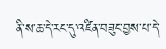ནི་ས་ཆ་དེ་རང་དུ་འཛིན་བཟུང་བྱས་པ་དེ་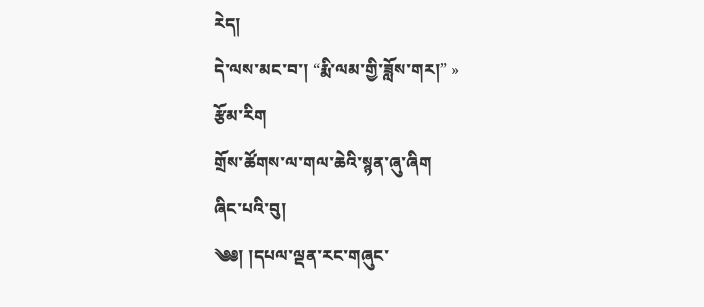རེད།
དེ་ལས་མང་བ་། “རྨི་ལམ་གྱི་ཟློས་གར།” »
རྩོམ་རིག
གྲོས་ཚོགས་ལ་གལ་ཆེའི་སྙན་ཞུ་ཞིག
ཞིང་པའི་བུ།
༄༅། །དཔལ་ལྡན་རང་གཞུང་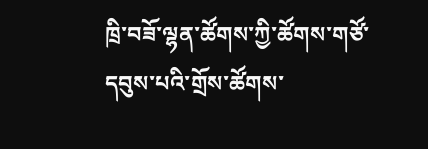ཁྲི་བཟོ་ལྷན་ཚོགས་ཀྱི་ཚོགས་གཙོ་དབུས་པའི་གྲོས་ཚོགས་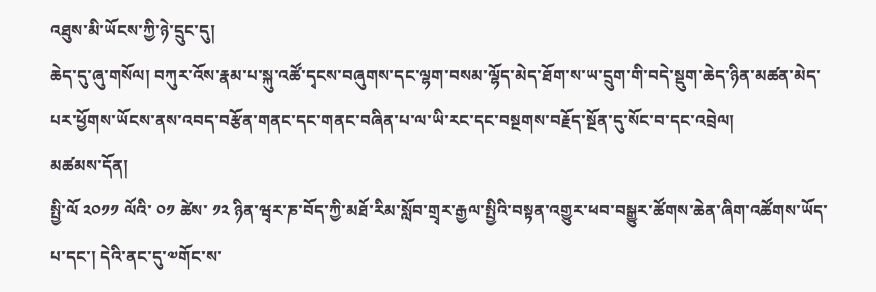འཐུས་མི་ཡོངས་ཀྱི་ཉེ་དྲུང་དུ།
ཆེད་དུ་ཞུ་གསོལ། བཀུར་འོས་རྣམ་པ་སྐུ་འཚོ་དྭངས་བཞུགས་དང་ལྷག་བསམ་ལྷོད་མེད་ཐོག་ས་ཡ་དྲུག་གི་བདེ་སྡུག་ཆེད་ཉིན་མཚན་མེད་པར་ཕྱོགས་ཡོངས་ནས་འབད་བརྩོན་གནང་དང་གནང་བཞིན་པ་ལ་ཡི་རང་དང་བསྔགས་བརྗོད་སྔོན་དུ་སོང་བ་དང་འབྲེལ།
མཚམས་དོན།
སྤྱི་ལོ ༢༠༡༡ ལོའི་ ༠༡ ཚེས་ ༡༢ ཉིན་ཝྭར་ཎ་བོད་ཀྱི་མཐོ་རིམ་སློབ་གྲྭར་རྒྱལ་སྤྱིའི་བསྟན་འགྱུར་ཕབ་བསྒྱུར་ཚོགས་ཆེན་ཞིག་འཚོགས་ཡོད་པ་དང་། དེའི་ནང་དུ་༧གོང་ས་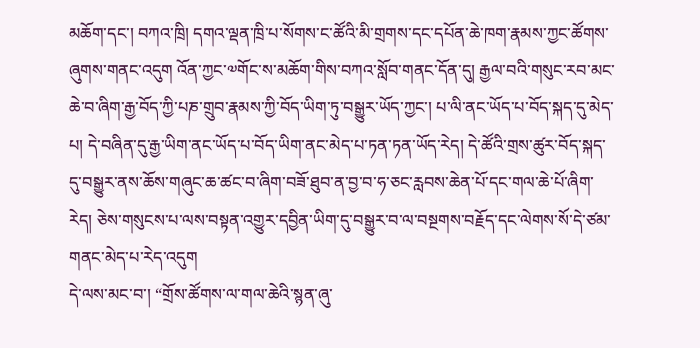མཆོག་དང་། བཀའ་ཁྲི། དགའ་ལྡན་ཁྲི་པ་སོགས་ང་ཚོའི་མི་གྲགས་དང་དཔོན་ཆེ་ཁག་རྣམས་ཀྱང་ཚོགས་ཞུགས་གནང་འདུག འོན་ཀྱང་༧གོང་ས་མཆོག་གིས་བཀའ་སློབ་གནང་དོན་དུ། རྒྱལ་བའི་གསུང་རབ་མང་ཆེ་བ་ཞིག་རྒྱ་བོད་ཀྱི་པཎ་གྲུབ་རྣམས་ཀྱི་བོད་ཡིག་ཏུ་བསྒྱུར་ཡོད་ཀྱང་། པ་ལི་ནང་ཡོད་པ་བོད་སྐད་དུ་མེད་པ། དེ་བཞིན་དུ་རྒྱ་ཡིག་ནང་ཡོད་པ་བོད་ཡིག་ནང་མེད་པ་ཏན་ཏན་ཡོད་རེད། དེ་ཚོའི་གྲས་ཚུར་བོད་སྐད་དུ་བསྒྱུར་ནས་ཆོས་གཞུང་ཆ་ཚང་བ་ཞིག་བཟོ་ཐུབ་ན་བྱ་བ་ཧ་ཅང་རླབས་ཆེན་པོ་དང་གལ་ཆེ་པོ་ཞིག་རེད། ཅེས་གསུངས་པ་ལས་བསྟན་འགྱུར་དབྱིན་ཡིག་དུ་བསྒྱུར་བ་ལ་བསྔགས་བརྗོད་དང་ལེགས་སོ་དེ་ཙམ་གནང་མེད་པ་རེད་འདུག
དེ་ལས་མང་བ་། “གྲོས་ཚོགས་ལ་གལ་ཆེའི་སྙན་ཞུ་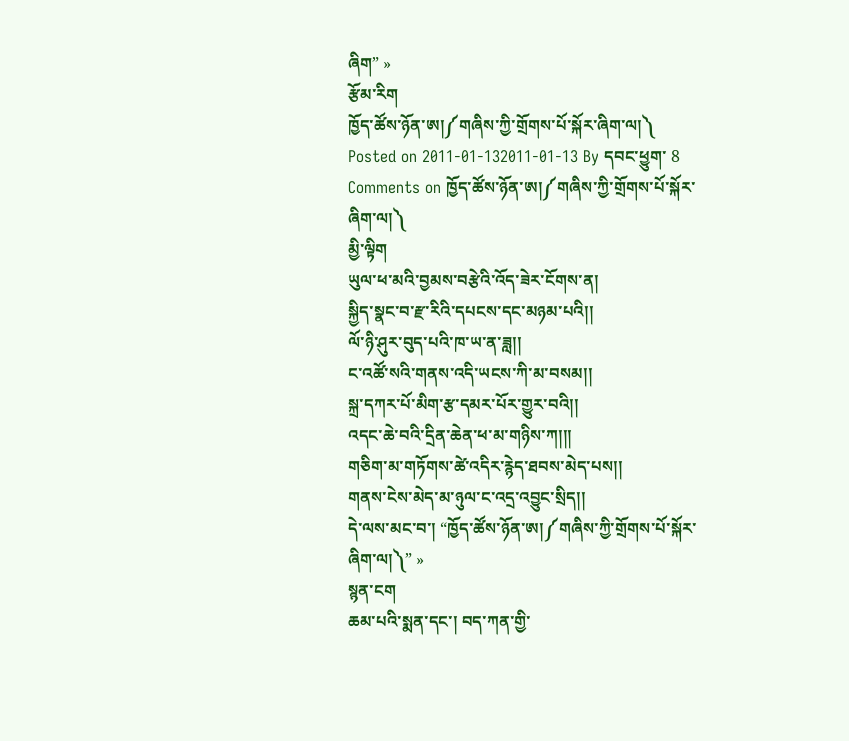ཞིག” »
རྩོམ་རིག
ཁྱོད་ཚོས་ཉོན་ཨ།༼གཞིས་ཀྱི་གྲོགས་པོ་སྐོར་ཞིག་ལ།༽
Posted on 2011-01-132011-01-13 By དབང་ཕྱུག་ 8 Comments on ཁྱོད་ཚོས་ཉོན་ཨ།༼གཞིས་ཀྱི་གྲོགས་པོ་སྐོར་ཞིག་ལ།༽
མྱི་ལྟིག
ཡུལ་ཕ་མའི་བྱམས་བརྩེའི་འོད་ཟེར་ངོགས་ན།
སྐྱིད་སྣང་བ་རྫ་རིའི་དཔངས་དང་མཉམ་པའི།།
ལོ་ཉི་ཤུར་བུད་པའི་ཁ་ཡ་ན་ཟླ།།
ང་འཚོ་སའི་གནས་འདི་ཡངས་ཀི་མ་བསམ།།
སྐྲ་དཀར་པོ་མིག་རྩ་དམར་པོར་གྱུར་བའི།།
འདང་ཆེ་བའི་དྲིན་ཆེན་ཕ་མ་གཉིས་ཀ།།།
གཅིག་མ་གཏོགས་ཚེ་འདིར་རྙེད་ཐབས་མེད་པས།།
གནས་ངེས་མེད་མ་ཉུལ་ང་འདྲ་འབྱུང་སྲིད།།
དེ་ལས་མང་བ་། “ཁྱོད་ཚོས་ཉོན་ཨ།༼གཞིས་ཀྱི་གྲོགས་པོ་སྐོར་ཞིག་ལ།༽” »
སྙན་ངག
ཆམ་པའི་སྨན་དང་། བད་ཀན་གྱི་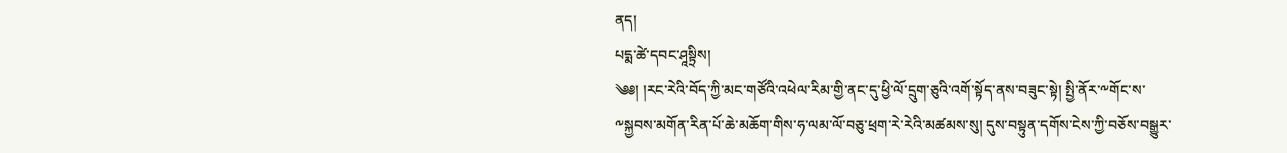ནད།
པདྨ་ཚེ་དབང་ཤཱསྟྲིས།
༄༅། །རང་རེའི་བོད་ཀྱི་མང་གཙོའི་འཕེལ་རིམ་གྱི་ནང་དུ་ཕྱི་ལོ་དྲུག་ཅུའི་འགོ་སྟོད་ནས་བཟུང་སྟེ། སྤྱི་ནོར་༸གོང་ས་༸སྐྱབས་མགོན་རིན་པོ་ཆེ་མཆོག་གིས་ཧ་ལམ་ལོ་བཅུ་ཕྲག་རེ་རེའི་མཚམས་སུ། དུས་བསྟུན་དགོས་ངེས་ཀྱི་བཅོས་བསྒྱུར་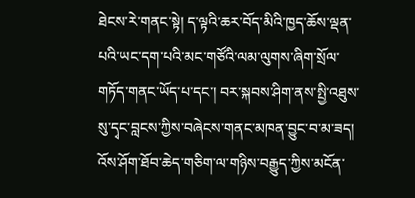ཐེངས་རེ་གནང་སྟེ། ད་ལྟའི་ཆར་བོད་མིའི་ཁྱད་ཆོས་ལྡན་པའི་ཡང་དག་པའི་མང་གཙོའི་ལམ་ལུགས་ཞིག་སྲོལ་གཏོད་གནང་ཡོད་པ་དང་། བར་སྐབས་ཤིག་ནས་སྤྱི་འཐུས་སུ་དྭང་བླངས་ཀྱིས་བཞེངས་གནང་མཁན་བྱུང་བ་མ་ཟད། འོས་ཤོག་ཐོབ་ཆེད་གཅིག་ལ་གཉིས་བརྒྱུད་ཀྱིས་མངོན་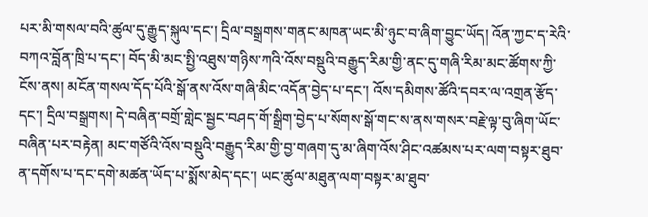པར་མི་གསལ་བའི་ཚུལ་དུ་རྒྱུད་སྐུལ་དང་། དྲིལ་བསྒྲགས་གནང་མཁན་ཡང་མི་ཉུང་བ་ཞིག་བྱུང་ཡོད། འོན་ཀྱང་ད་རེའི་བཀའ་བློན་ཁྲི་པ་དང་། བོད་མི་མང་སྤྱི་འཐུས་གཉིས་ཀའི་འོས་བསྡུའི་བརྒྱུད་རིམ་གྱི་ནང་དུ་གཞི་རིམ་མང་ཚོགས་ཀྱི་ངོས་ནས། མངོན་གསལ་དོད་པོའི་སྒོ་ནས་འོས་གཞི་མིང་འདོན་བྱེད་པ་དང་། འོས་དམིགས་ཚོའི་དབར་ལ་འགྲན་རྩོད་དང་། དྲིལ་བསྒྲགས། དེ་བཞིན་བགྲོ་གླེང་སྦྱང་བཤད་གོ་སྒྲིག་བྱེད་པ་སོགས་སྒོ་གང་ས་ནས་གསར་བརྗེ་ལྟ་བུ་ཞིག་ཡོང་བཞིན་པར་བརྟེན། མང་གཙོའི་འོས་བསྡུའི་བརྒྱུད་རིམ་གྱི་བྱ་གཞག་དུ་མ་ཞིག་འོས་ཤིང་འཚམས་པར་ལག་བསྟར་ཐུབ་ན་དགོས་པ་དང་དགེ་མཚན་ཡོད་པ་སྨོས་མེད་དང་། ཡང་ཚུལ་མཐུན་ལག་བསྟར་མ་ཐུབ་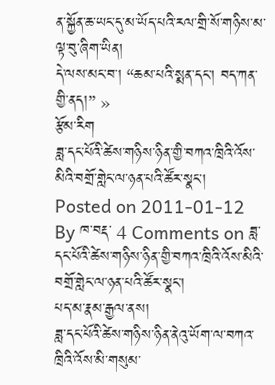ན་སྐྱོན་ཆ་ཡང་དུ་མ་ཡོད་པའི་རལ་གྲི་སོ་གཉིས་མ་ལྟ་བུ་ཞིག་ཡིན།
དེ་ལས་མང་བ་། “ཆམ་པའི་སྨན་དང་། བད་ཀན་གྱི་ནད།” »
རྩོམ་རིག
ཟླ་དང་པོའི་ཚེས་གཉིས་ཉིན་གྱི་བཀའ་ཁྲིའི་འོས་མིའི་བགྲོ་གླེང་ལ་ཉན་པའི་ཚོར་སྣང་།
Posted on 2011-01-12 By ཁ་བརྡ་ 4 Comments on ཟླ་དང་པོའི་ཚེས་གཉིས་ཉིན་གྱི་བཀའ་ཁྲིའི་འོས་མིའི་བགྲོ་གླེང་ལ་ཉན་པའི་ཚོར་སྣང་།
པད་མ་རྣམ་རྒྱལ་ནས།
ཟླ་དང་པོའི་ཚེས་གཉིས་ཉིན་ནེའུ་ཡོག་ལ་བཀའ་ཁྲིའི་འོས་མི་གསུམ་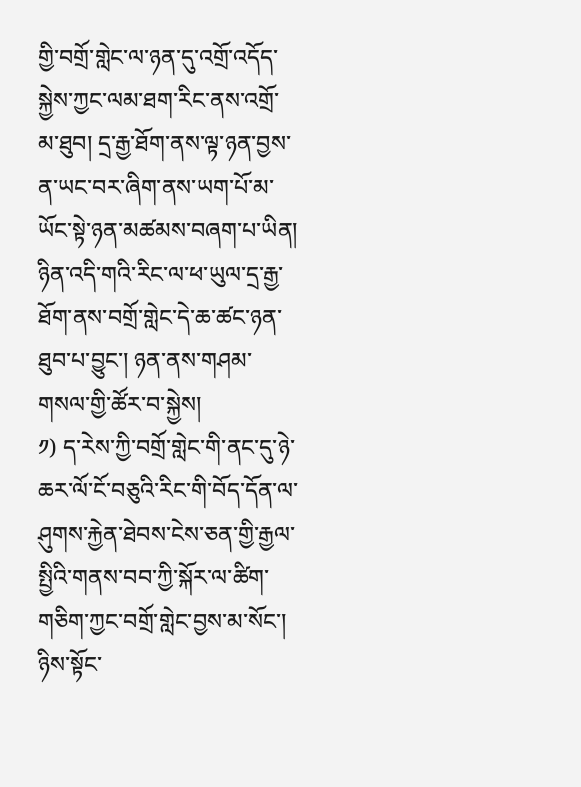གྱི་བགྲོ་གླེང་ལ་ཉན་དུ་འགྲོ་འདོད་སྐྱེས་ཀྱང་ལམ་ཐག་རིང་ནས་འགྲོ་མ་ཐུབ། དྲ་རྒྱ་ཐོག་ནས་ལྟ་ཉན་བྱས་ན་ཡང་བར་ཞིག་ནས་ཡག་པོ་མ་ཡོང་སྟེ་ཉན་མཚམས་བཞག་པ་ཡིན། ཉིན་འདི་གའི་རིང་ལ་ཕ་ཡུལ་དྲ་རྒྱ་ཐོག་ནས་བགྲོ་གླེང་དེ་ཆ་ཚང་ཉན་ཐུབ་པ་བྱུང་། ཉན་ནས་གཤམ་གསལ་གྱི་ཚོར་བ་སྐྱེས།
༡) ད་རེས་ཀྱི་བགྲོ་གླེང་གི་ནང་དུ་ཉེ་ཆར་ལོ་ངོ་བཅུའི་རིང་གི་བོད་དོན་ལ་ཤུགས་རྐྱེན་ཐེབས་ངེས་ཅན་གྱི་རྒྱལ་སྤྱིའི་གནས་བབ་ཀྱི་སྐོར་ལ་ཚིག་གཅིག་ཀྱང་བགྲོ་གླེང་བྱས་མ་སོང་། ཉིས་སྟོང་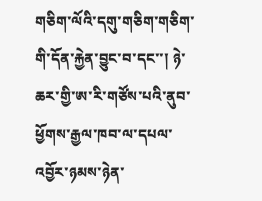གཅིག་ལོའི་དགུ་གཅིག་གཅིག་གི་དོན་རྐྱེན་བྱུང་བ་དང་་། ཉེ་ཆར་གྱི་ཨ་རི་གཙོས་པའི་ནུབ་ཕྱོགས་རྒྱལ་ཁབ་ལ་དཔལ་འབྱོར་ཉམས་ཉེན་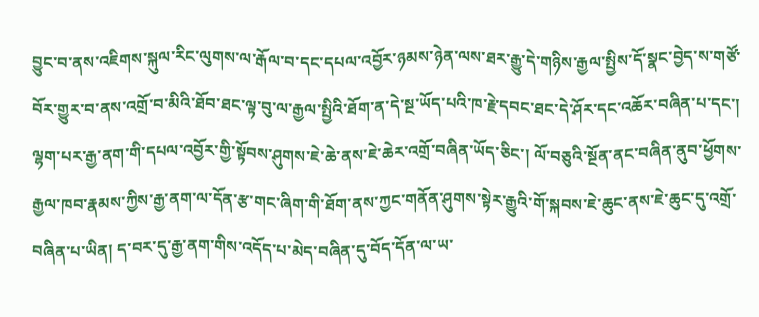བྱུང་བ་ནས་འཇིགས་སྐུལ་རིང་ལུགས་ལ་རྒོལ་བ་དང་དཔལ་འབྱོར་ཉམས་ཉེན་ལས་ཐར་རྒྱུ་དེ་གཉིས་རྒྱལ་སྤྱིས་དོ་སྣང་བྱེད་ས་གཙོ་བོར་གྱུར་བ་ནས་འགྲོ་བ་མིའི་ཐོབ་ཐང་ལྟ་བུ་ལ་རྒྱལ་སྤྱིའི་ཐོག་ན་དེ་སྔ་ཡོད་པའི་ཁ་རྗེ་དབང་ཐང་དེ་ཤོར་དང་འཆོར་བཞིན་པ་དང་། ལྷག་པར་རྒྱ་ནག་གི་དཔལ་འབྱོར་གྱི་སྟོབས་ཤུགས་ཇེ་ཆེ་ནས་ཇེ་ཆེར་འགྲོ་བཞིན་ཡོད་ཅིང་། ལོ་བཅུའི་སྔོན་ནང་བཞིན་ནུབ་ཕྱོགས་རྒྱལ་ཁབ་རྣམས་ཀྱིས་རྒྱ་ནག་ལ་དོན་རྩ་གང་ཞིག་གི་ཐོག་ནས་ཀྱང་གནོན་ཤུགས་སྟེར་རྒྱུའི་གོ་སྐབས་ཇེ་ཆུང་ནས་ཇེ་ཆུང་དུ་འགྲོ་བཞིན་པ་ཡིན། ད་བར་དུ་རྒྱ་ནག་གིས་འདོད་པ་མེད་བཞིན་དུ་བོད་དོན་ལ་ཡ་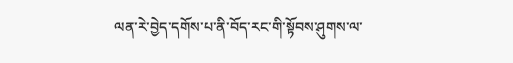ལན་རེ་བྱེད་དགོས་པ་ནི་བོད་རང་གི་སྟོབས་ཤུགས་ལ་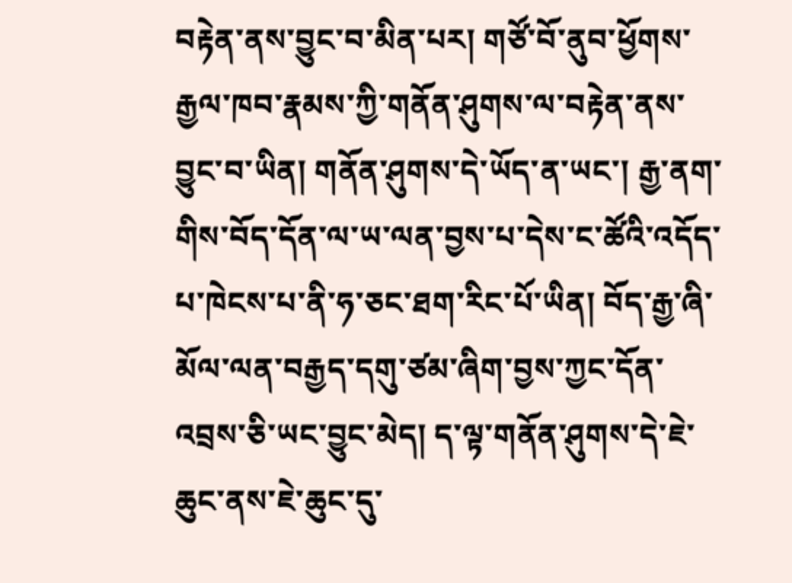བརྟེན་ནས་བྱུང་བ་མིན་པར། གཙོ་བོ་ནུབ་ཕྱོགས་རྒྱལ་ཁབ་རྣམས་ཀྱི་གནོན་ཤུགས་ལ་བརྟེན་ནས་བྱུང་བ་ཡིན། གནོན་ཤུགས་དེ་ཡོད་ན་ཡང་། རྒྱ་ནག་གིས་བོད་དོན་ལ་ཡ་ལན་བྱས་པ་དེས་ང་ཚོའི་འདོད་པ་ཁེངས་པ་ནི་ཧ་ཅང་ཐག་རིང་པོ་ཡིན། བོད་རྒྱ་ཞི་མོལ་ལན་བརྒྱད་དགུ་ཙམ་ཞིག་བྱས་ཀྱང་དོན་འབྲས་ཅི་ཡང་བྱུང་མེད། ད་ལྟ་གནོན་ཤུགས་དེ་ཇེ་ཆུང་ནས་ཇེ་ཆུང་དུ་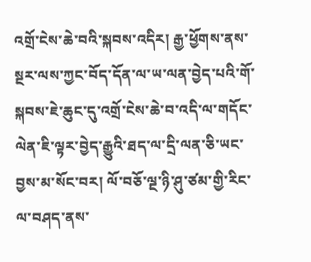འགྲོ་ངེས་ཆེ་བའི་སྐབས་འདིར། རྒྱ་ཕྱོགས་ནས་སྔར་ལས་ཀྱང་བོད་དོན་ལ་ཡ་ལན་བྱེད་པའི་གོ་སྐབས་ཇེ་ཆུང་དུ་འགྲོ་ངེས་ཆེ་བ་འདི་ལ་གདོང་ལེན་ཇི་ལྟར་བྱེད་རྒྱུའི་ཐད་ལ་དྲི་ལན་ཅི་ཡང་བྱས་མ་སོང་བར། ལོ་བཅོ་ལྔ་ཉི་ཤུ་ཙམ་གྱི་རིང་ལ་བཤད་ནས་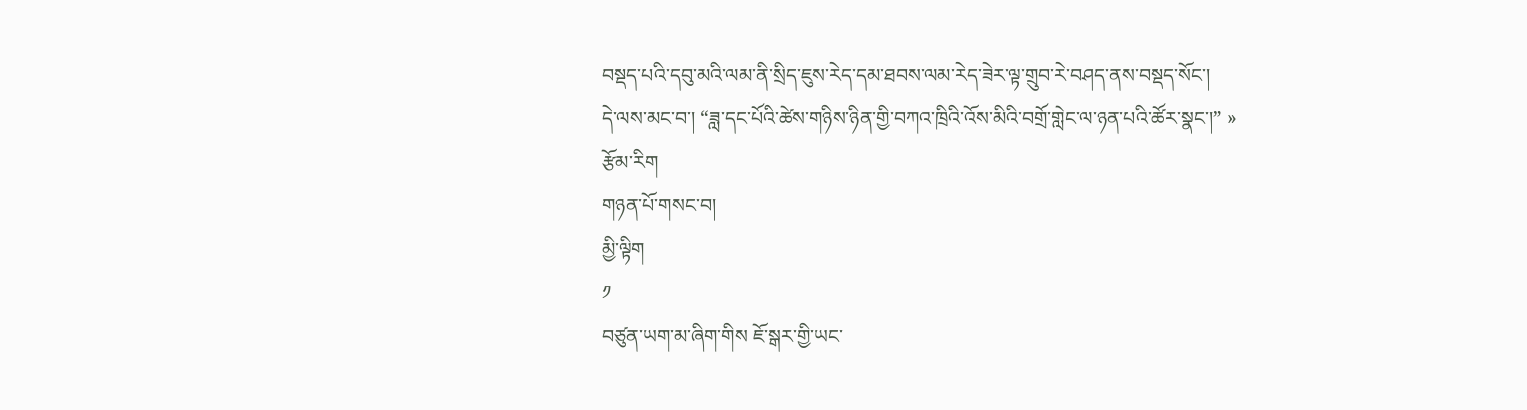བསྡད་པའི་དབུ་མའི་ལམ་ནི་སྲིད་ཇུས་རེད་དམ་ཐབས་ལམ་རེད་ཟེར་ལྟ་གྲུབ་རེ་བཤད་ནས་བསྡད་སོང་།
དེ་ལས་མང་བ་། “ཟླ་དང་པོའི་ཚེས་གཉིས་ཉིན་གྱི་བཀའ་ཁྲིའི་འོས་མིའི་བགྲོ་གླེང་ལ་ཉན་པའི་ཚོར་སྣང་།” »
རྩོམ་རིག
གཉན་པོ་གསང་བ།
མྱི་ལྟིག
༡
བཙུན་ཡག་མ་ཞིག་གིས ཇོ་སྒར་གྱི་ཡང་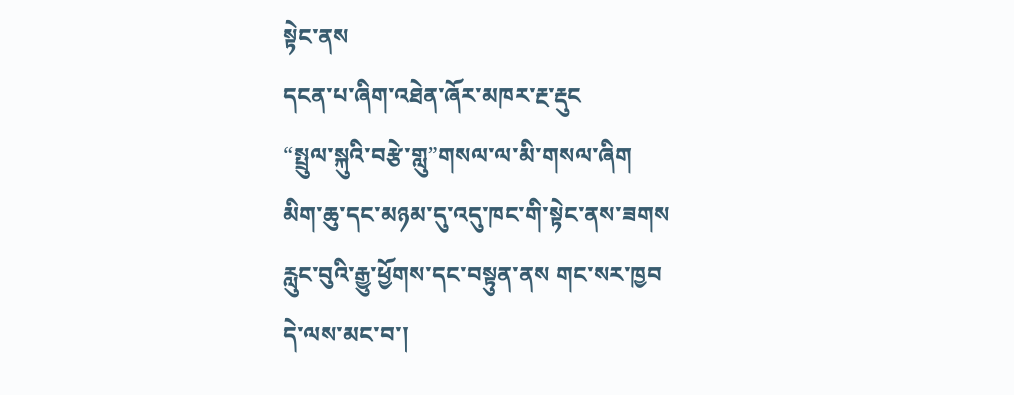སྟེང་ནས
དངན་པ་ཞིག་འཐེན་ཞོར་མཁར་རྔ་རྡུང
“སྤྲུལ་སྐུའི་བརྩེ་གླུ”གསལ་ལ་མི་གསལ་ཞིག
མིག་ཆུ་དང་མཉམ་དུ་འདུ་ཁང་གི་སྟེང་ནས་ཟགས
རླུང་བུའི་རྒྱུ་ཕྱོགས་དང་བསྟུན་ནས གང་སར་ཁྱབ
དེ་ལས་མང་བ་།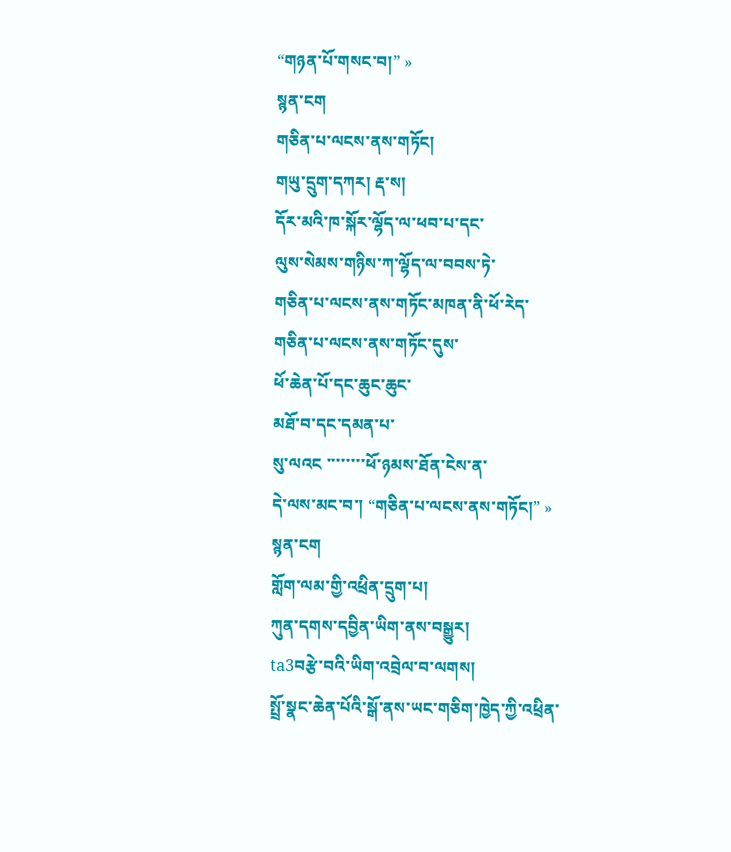“གཉན་པོ་གསང་བ།” »
སྙན་ངག
གཅིན་པ་ལངས་ནས་གཏོང།
གཡུ་དྲུག་དཀར། རྡ་ས།
དོར་མའི་ཁ་སྐོར་ལྷོད་ལ་ཕབ་པ་དང་
ལུས་སེམས་གཉིས་ཀ་ལྷོད་ལ་བབས་ཏེ་
གཅིན་པ་ལངས་ནས་གཏོང་མཁན་ནི་ཕོ་རེད་
གཅིན་པ་ལངས་ནས་གཏོང་དུས་
ཕོ་ཆེན་པོ་དང་ཆུང་ཆུང་
མཐོ་བ་དང་དམན་པ་
སུ་ལའང ་་་་་་་་ཕོ་ཉམས་ཐོན་ངེས་ན་
དེ་ལས་མང་བ་། “གཅིན་པ་ལངས་ནས་གཏོང།” »
སྙན་ངག
གློག་ལམ་གྱི་འཕྲིན་དྲུག་པ།
ཀུན་དགས་དབྱིན་ཡིག་ནས་བསྒྱུར།
ta3བརྩེ་བའི་ཡིག་འབྲེལ་བ་ལགས།
སྤྲོ་སྣང་ཆེན་པོའི་སྒོ་ནས་ཡང་གཅིག་ཁྱེད་ཀྱི་འཕྲིན་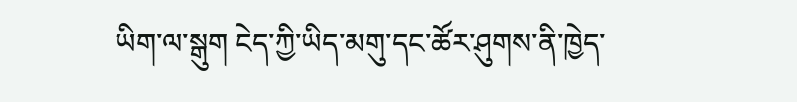ཡིག་ལ་སྒུག ངེད་ཀྱི་ཡིད་མགུ་དང་ཚོར་ཤུགས་ནི་ཁྱེད་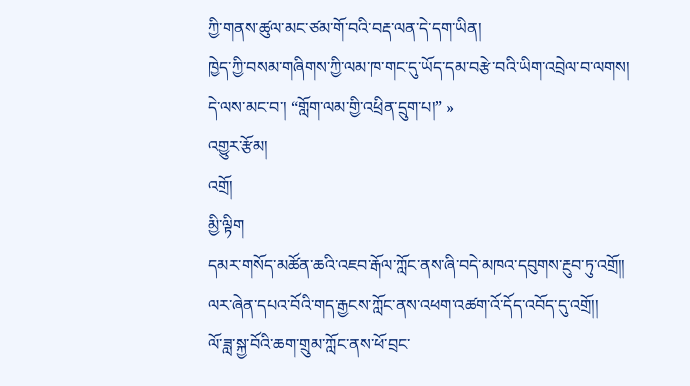ཀྱི་གནས་ཚུལ་མང་ཙམ་གོ་བའི་བརྡ་ལན་དེ་དག་ཡིན།
ཁྱེད་ཀྱི་བསམ་གཞིགས་ཀྱི་ལམ་ཁ་གང་དུ་ཡོད་དམ་བརྩེ་བའི་ཡིག་འབྲེལ་བ་ལགས།
དེ་ལས་མང་བ་། “གློག་ལམ་གྱི་འཕྲིན་དྲུག་པ།” »
འགྱུར་རྩོམ།
འགྲོ།
མྱི་ལྟིག
དམར་གསོད་མཚོན་ཆའི་འཇབ་རྒོལ་ཀློང་ནས་ཞི་བདེ་མཁའ་དབུགས་རྔུབ་ཏུ་འགྲོ།།
ལར་ཞེན་དཔའ་བོའི་གད་རྒྱངས་ཀློང་ནས་འཕག་འཚག་འོ་དོད་འབོད་དུ་འགྲོ།།
ལོ་ཟླ་སྐྱ་བོའི་ཆག་གྲུམ་ཀློང་ནས་ཕོ་བྲང་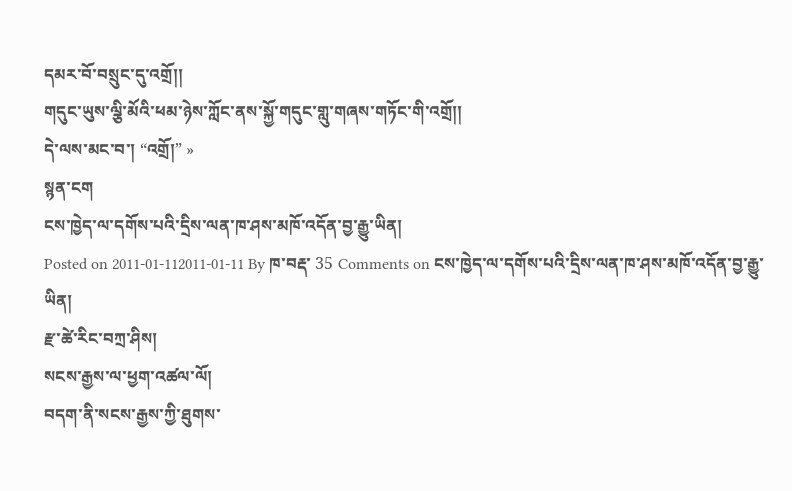དམར་བོ་བསྲུང་དུ་འགྲོ།།
གདུང་ཡུས་ལྕི་མོའི་ཕམ་ཉེས་ཀློང་ནས་སྐྱོ་གདུང་གླུ་གཞས་གཏོང་གི་འགྲོ།།
དེ་ལས་མང་བ་། “འགྲོ།” »
སྙན་ངག
ངས་ཁྱེད་ལ་དགོས་པའི་དྲིས་ལན་ཁ་ཤས་མཁོ་འདོན་བྱ་རྒྱུ་ཡིན།
Posted on 2011-01-112011-01-11 By ཁ་བརྡ་ 35 Comments on ངས་ཁྱེད་ལ་དགོས་པའི་དྲིས་ལན་ཁ་ཤས་མཁོ་འདོན་བྱ་རྒྱུ་ཡིན།
རྫ་ཚེ་རིང་བཀྲ་ཤིས།
སངས་རྒྱས་ལ་ཕྱག་འཚལ་ལོ།
བདག་ནི་སངས་རྒྱས་ཀྱི་ཐུགས་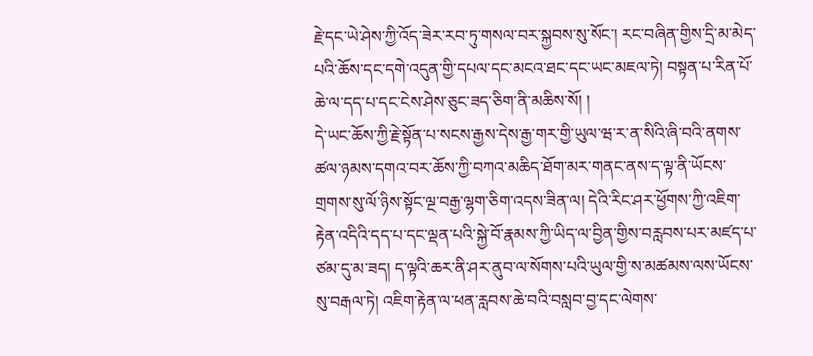རྗེ་དང་ཡེ་ཤེས་ཀྱི་འོད་ཟེར་རབ་ཏུ་གསལ་བར་སྐྱབས་སུ་སོང་། རང་བཞིན་གྱིས་དྲི་མ་མེད་པའི་ཆོས་དང་དགེ་འདུན་གྱི་དཔལ་དང་མངའ་ཐང་དང་ཡང་མཇལ་ཏེ། བསྟན་པ་རིན་པོ་ཆེ་ལ་དད་པ་དང་ངེས་ཤེས་ཅུང་ཟད་ཅིག་ནི་མཆིས་སོ། །
དེ་ཡང་ཆོས་ཀྱི་རྗེ་སྟོན་པ་སངས་རྒྱས་དེས་རྒྱ་གར་གྱི་ཡུལ་ཝ་ར་ན་སིའི་ཞི་བའི་ནགས་ཚལ་ཉམས་དགའ་བར་ཆོས་ཀྱི་བཀའ་མཆིད་ཐོག་མར་གནང་ནས་ད་ལྟ་ནི་ཡོངས་གྲགས་སུ་ལོ་ཉིས་སྟོང་ལྔ་བརྒྱ་ལྷག་ཅིག་འདས་ཟིན་ལ། དེའི་རིང་ཤར་ཕྱོགས་ཀྱི་འཇིག་རྟེན་འདིའི་དད་པ་དང་ལྡན་པའི་སྐྱེ་བོ་རྣམས་ཀྱི་ཡིད་ལ་བྱིན་གྱིས་བརླབས་པར་མཛད་པ་ཙམ་དུ་མ་ཟད། ད་ལྟའི་ཆར་ནི་ཤར་ནུབ་ལ་སོགས་པའི་ཡུལ་གྱི་ས་མཚམས་ལས་ཡོངས་སུ་བརྒལ་ཏེ། འཇིག་རྟེན་ལ་ཕན་རླབས་ཆེ་བའི་བསླབ་བྱ་དང་ལེགས་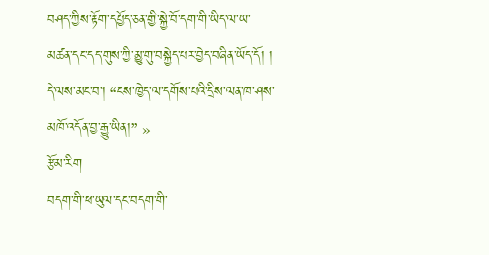བཤད་ཀྱིས་རྟོག་དཔྱོད་ཅན་གྱི་སྐྱེ་བོ་དག་གི་ཡིད་ལ་ཡ་མཚན་དང་དད་གུས་ཀྱི་མྱུ་གུ་བསྐྱེད་པར་བྱེད་བཞིན་ཡོད་དོ། །
དེ་ལས་མང་བ་། “ངས་ཁྱེད་ལ་དགོས་པའི་དྲིས་ལན་ཁ་ཤས་མཁོ་འདོན་བྱ་རྒྱུ་ཡིན།” »
རྩོམ་རིག
བདག་གི་ཕ་ཡུལ་དང་བདག་གི་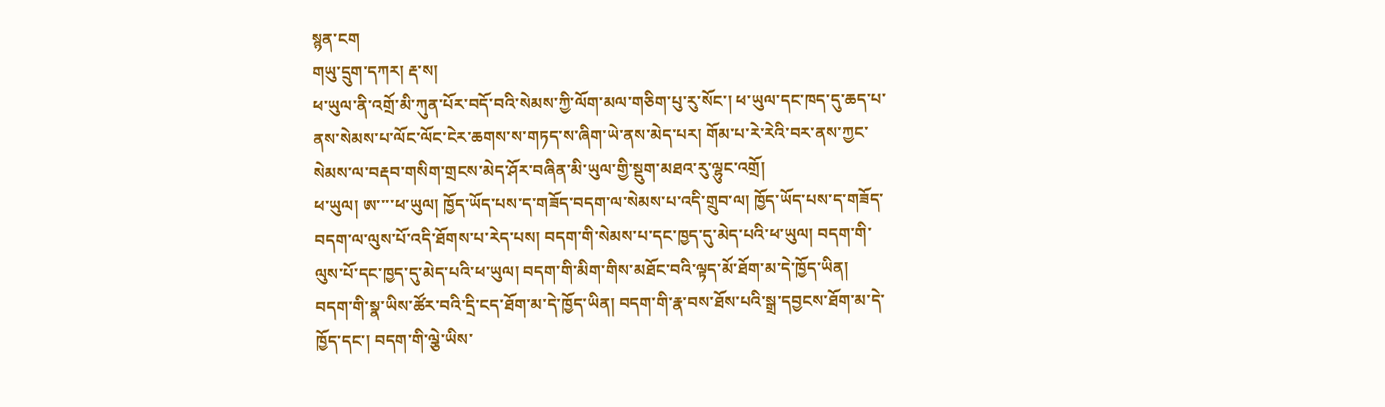སྙན་ངག
གཡུ་དྲུག་དཀར། རྡ་ས།
ཕ་ཡུལ་ནི་འགྲོ་མི་ཀུན་པོར་བདོ་བའི་སེམས་ཀྱི་ལོག་མལ་གཅིག་པུ་རུ་སོང་། ཕ་ཡུལ་དང་ཁད་དུ་ཆད་པ་ནས་སེམས་པ་ལོང་ལོང་ངེར་ཆགས་ས་གཏད་ས་ཞིག་ཡེ་ནས་མེད་པར། གོམ་པ་རེ་རེའི་བར་ནས་ཀྱང་སེམས་ལ་བརྡབ་གསིག་གྲངས་མེད་ཤོར་བཞིན་མི་ཡུལ་གྱི་སྡུག་མཐའ་རུ་ལྷུང་འགྲོ།
ཕ་ཡུལ། ཨ་་་་ཕ་ཡུལ། ཁྱོད་ཡོད་པས་ད་གཟོད་བདག་ལ་སེམས་པ་འདི་གྲུབ་ལ། ཁྱོད་ཡོད་པས་ད་གཟོད་བདག་ལ་ལུས་པོ་འདི་ཐོགས་པ་རེད་པས། བདག་གི་སེམས་པ་དང་ཁྱད་དུ་མེད་པའི་ཕ་ཡུལ། བདག་གི་ལུས་པོ་དང་ཁྱད་དུ་མེད་པའི་ཕ་ཡུལ། བདག་གི་མིག་གིས་མཐོང་བའི་ལྟད་མོ་ཐོག་མ་དེ་ཁྱོད་ཡིན། བདག་གི་སྣ་ཡིས་ཚོར་བའི་དྲི་ངད་ཐོག་མ་དེ་ཁྱོད་ཡིན། བདག་གི་རྣ་བས་ཐོས་པའི་སྒྲ་དབྱངས་ཐོག་མ་དེ་ཁྱོད་དང་། བདག་གི་ལྕེ་ཡིས་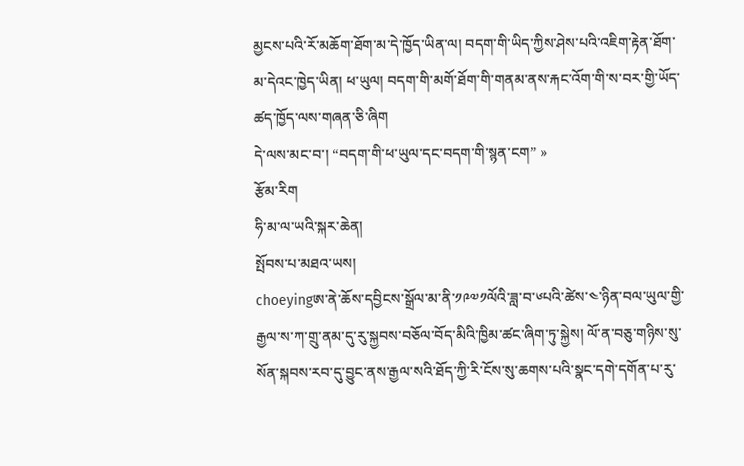མྱངས་པའི་རོ་མཆོག་ཐོག་མ་དེ་ཁྱོད་ཡིན་ལ། བདག་གི་ཡིད་ཀྱིས་ཤེས་པའི་འཇིག་རྟེན་ཐོག་མ་དེའང་ཁྱེད་ཡིན། ཕ་ཡུལ། བདག་གི་མགོ་ཐོག་གི་གནམ་ནས་རྐང་འོག་གི་ས་བར་གྱི་ཡོད་ཚད་ཁྱོད་ལས་གཞན་ཅི་ཞིག
དེ་ལས་མང་བ་། “བདག་གི་ཕ་ཡུལ་དང་བདག་གི་སྙན་ངག” »
རྩོམ་རིག
ཧི་མ་ལ་ཡའི་སྐར་ཆེན།
སྤོབས་པ་མཐའ་ཡས།
choeyingཨ་ནེ་ཆོས་དབྱིངས་སྒྲོལ་མ་ནི་༡༩༧༡ལོའི་ཟླ་བ་༦པའི་ཚེས་༤་ཉིན་བལ་ཡུལ་གྱི་རྒྱལ་ས་ཀ་གྲུ་ནམ་དུ་རུ་སྐྱབས་བཅོལ་བོད་མིའི་ཁྱིམ་ཚང་ཞིག་ཏུ་སྐྱེས། ལོ་ན་བཅུ་གཉིས་སུ་སོན་སྐབས་རབ་དུ་བྱུང་ནས་རྒྱལ་སའི་ཐོད་ཀྱི་རི་ངོས་སུ་ཆགས་པའི་སྣང་དགེ་དགོན་པ་རུ་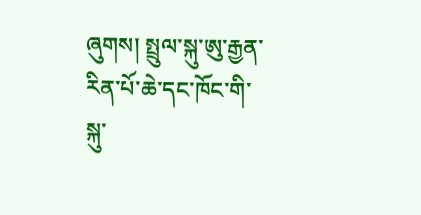ཞུགས། སྤྲུལ་སྐུ་ཨུ་རྒྱན་རིན་པོ་ཆེ་དང་ཁོང་གི་སྐུ་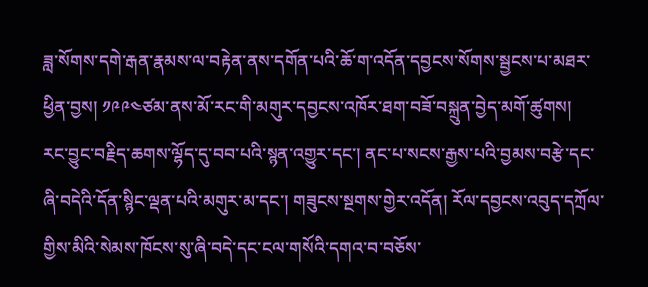ཟླ་སོགས་དགེ་རྒན་རྣམས་ལ་བརྟེན་ནས་དགོན་པའི་ཆོ་ག་འདོན་དབྱངས་སོགས་སྦྱངས་པ་མཐར་ཕྱིན་བྱས། ༡༩༩༤ཙམ་ནས་མོ་རང་གི་མགུར་དབྱངས་འཁོར་ཐག་བཟོ་བསྐྲུན་བྱེད་མགོ་ཚུགས།
རང་བྱུང་བརྗིད་ཆགས་ལྷོད་དུ་བབ་པའི་སྙན་འགྱུར་དང་། ནང་པ་སངས་རྒྱས་པའི་བྱམས་བརྩེ་དང་ཞི་བདེའི་དོན་སྙིང་ལྡན་པའི་མགུར་མ་དང་། གཟུངས་སྔགས་གྱེར་འདོན། རོལ་དབྱངས་འབུད་དཀྲོལ་གྱིས་མིའི་སེམས་ཁོངས་སུ་ཞི་བདེ་དང་ངལ་གསོའི་དགའ་བ་བཅོས་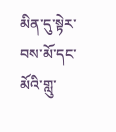མིན་དུ་སྟེར་བས་མོ་དང་མོའི་གླུ་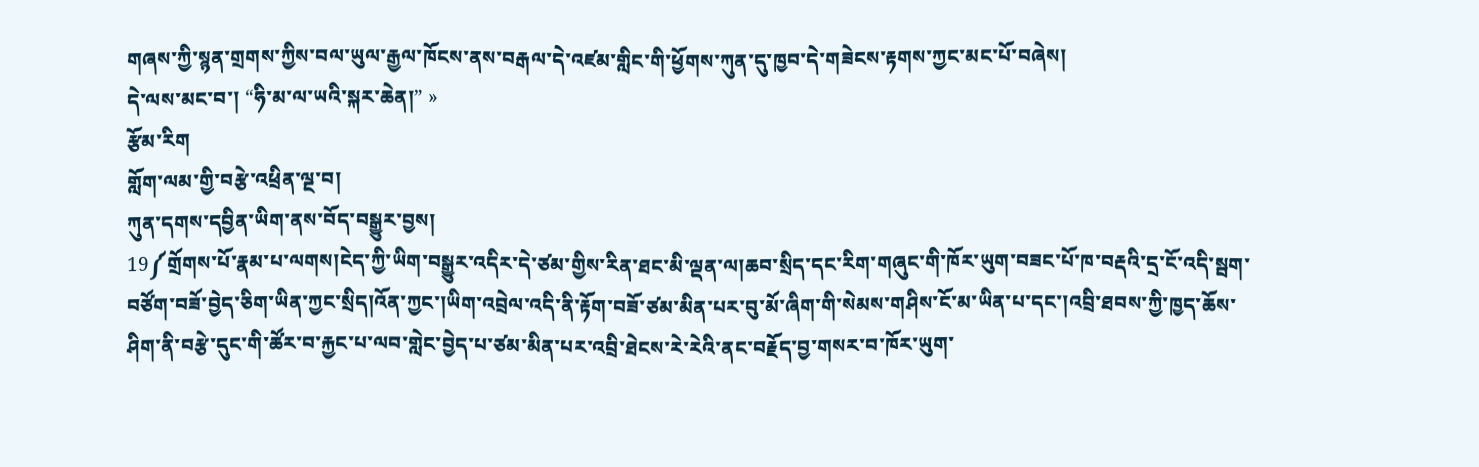གཞས་ཀྱི་སྙན་གྲགས་ཀྱིས་བལ་ཡུལ་རྒྱལ་ཁོངས་ནས་བརྒལ་དེ་འཛམ་གླིང་གི་ཕྱོགས་ཀུན་དུ་ཁྱབ་དེ་གཟེངས་རྟགས་ཀྱང་མང་པོ་བཞེས།
དེ་ལས་མང་བ་། “ཧི་མ་ལ་ཡའི་སྐར་ཆེན།” »
རྩོམ་རིག
གློག་ལམ་གྱི་བརྩེ་འཕྲིན་ལྔ་བ།
ཀུན་དགས་དབྱིན་ཡིག་ནས་བོད་བསྒྱུར་བྱས།
19༼གྲོགས་པོ་རྣམ་པ་ལགས།ངེད་ཀྱི་ཡིག་བསྒྱུར་འདིར་དེ་ཙམ་གྱིས་རིན་ཐང་མི་ལྡན་ལ།ཆབ་སྲིད་དང་རིག་གཞུང་གི་ཁོར་ཡུག་བཟང་པོ་ཁ་བརྡའི་དྲ་ངོ་འདི་སྦག་བཙོག་བཟོ་བྱེད་ཅིག་ཡིན་ཀྱང་སྲིད།འོན་ཀྱང་།ཡིག་འབྲེལ་འདི་ནི་རྟོག་བཟོ་ཙམ་མིན་པར་བུ་མོ་ཞིག་གི་སེམས་གཤིས་ངོ་མ་ཡིན་པ་དང་།འབྲི་ཐབས་ཀྱི་ཁྱད་ཆོས་ཤིག་ནི་བརྩེ་དུང་གི་ཚོར་བ་རྐྱང་པ་ལབ་གླེང་བྱེད་པ་ཙམ་མིན་པར་འབྲི་ཐེངས་རེ་རེའི་ནང་བརྗོད་བྱ་གསར་བ་ཁོར་ཡུག་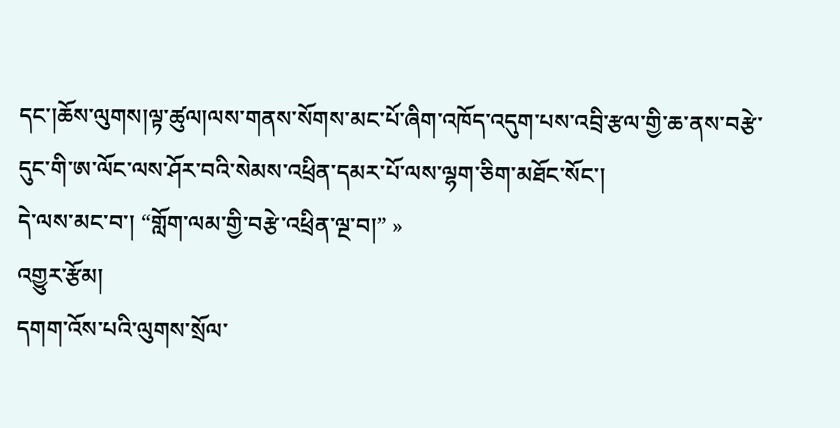དང་།ཆོས་ལུགས།ལྟ་ཚུལ།ལས་གནས་སོགས་མང་པོ་ཞིག་འཁོད་འདུག་པས་འབྲི་རྩལ་གྱི་ཆ་ནས་བརྩེ་དུང་གི་ཨ་ལོང་ལས་ཤོར་བའི་སེམས་འཕྲིན་དམར་པོ་ལས་ལྷག་ཅིག་མཐོང་སོང་།
དེ་ལས་མང་བ་། “གློག་ལམ་གྱི་བརྩེ་འཕྲིན་ལྔ་བ།” »
འགྱུར་རྩོམ།
དགག་འོས་པའི་ལུགས་སྲོལ་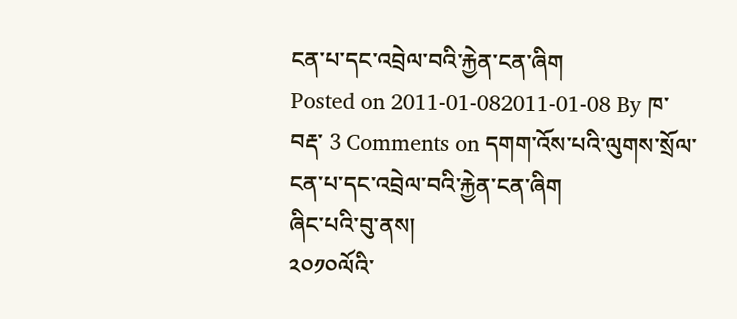ངན་པ་དང་འབྲེལ་བའི་རྐྱེན་ངན་ཞིག
Posted on 2011-01-082011-01-08 By ཁ་བརྡ་ 3 Comments on དགག་འོས་པའི་ལུགས་སྲོལ་ངན་པ་དང་འབྲེལ་བའི་རྐྱེན་ངན་ཞིག
ཞིང་པའི་བུ་ནས།
༢༠༡༠ལོའི་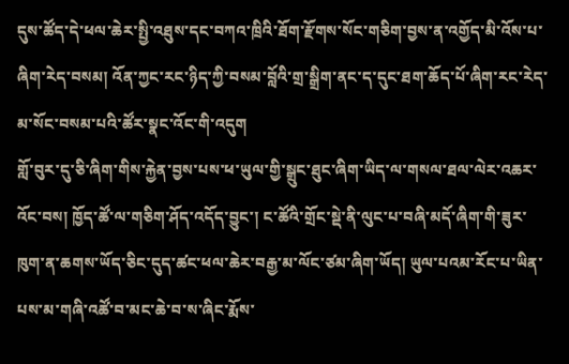དུས་ཚོད་དེ་ཕལ་ཆེར་སྤྱི་འཐུས་དང་བཀའ་ཁྲིའི་ཐོག་རྫོགས་སོང་གཅིག་བྱས་ན་འགྱོད་མི་འོས་པ་ཞིག་རེད་བསམ། འོན་ཀྱང་རང་ཉིད་ཀྱི་བསམ་བློའི་གྲ་སྒྲིག་ནང་ད་དུང་ཐག་ཆོད་པོ་ཞིག་རང་རེད་མ་སོང་བསམ་པའི་ཚོར་སྣང་འོང་གི་འདུག
གློ་བུར་དུ་ཅི་ཞིག་གིས་རྐྱེན་བྱས་པས་ཕ་ཡུལ་གྱི་སྒྲུང་ཐུང་ཞིག་ཡིད་ལ་གསལ་ཐལ་ལེར་འཆར་འོང་བས། ཁྱོད་ཚོ་ལ་གཅིག་ཤོད་འདོད་བྱུང་། ང་ཚོའི་གྲོང་སྡེ་ནི་ལུང་པ་བཞི་མདོ་ཞིག་གི་ཟུར་ཁུག་ན་ཆགས་ཡོད་ཅིང་དུད་ཚང་ཕལ་ཆེར་བརྒྱ་མ་ལོང་ཙམ་ཞིག་ཡོད། ཡུལ་པའམ་རོང་པ་ཡིན་པས་མ་གཞི་འཚོ་བ་མང་ཆེ་བ་ས་ཞིང་རྨོས་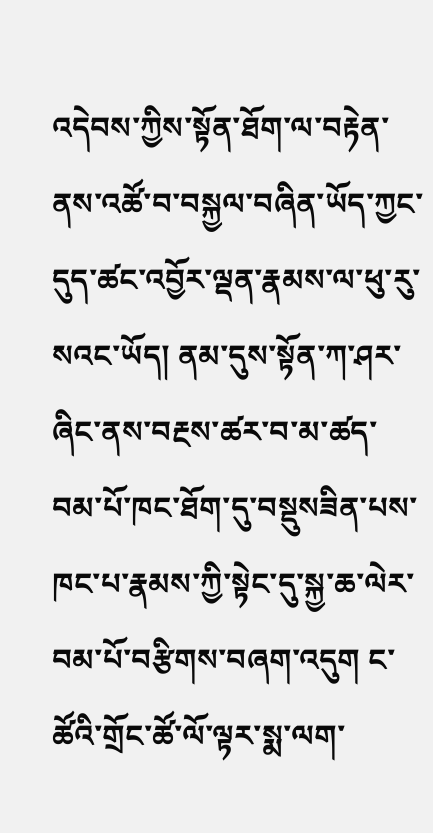འདེབས་ཀྱིས་སྟོན་ཐོག་ལ་བརྟེན་ནས་འཚོ་བ་བསྐྱལ་བཞིན་ཡོད་ཀྱང་དུད་ཚང་འབྱོར་ལྡན་རྣམས་ལ་ཕུ་རུ་སའང་ཡོད། ནམ་དུས་སྟོན་ཀ་ཤར་ཞིང་ནས་བརྔས་ཚར་བ་མ་ཚད་བམ་པོ་ཁང་ཐོག་དུ་བསྡུསཟིན་པས་ཁང་པ་རྣམས་ཀྱི་སྟེང་དུ་སྐྱ་ཆ་ལེར་བམ་པོ་བརྩིགས་བཞག་འདུག ང་ཚོའི་གྲོང་ཚོ་ལོ་ལྟར་སྨ་ལག་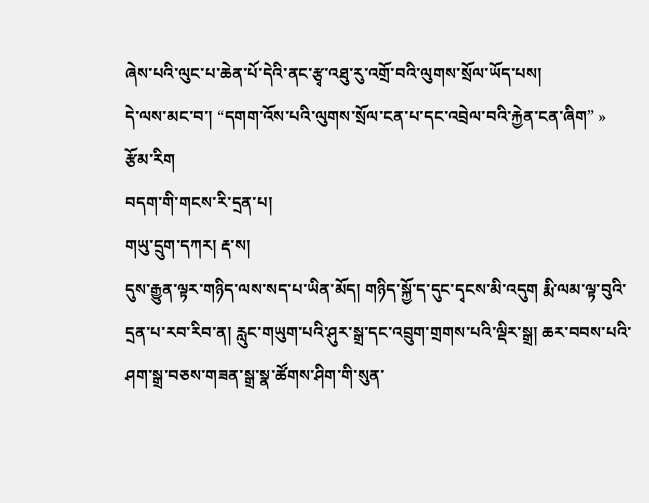ཞེས་པའི་ལུང་པ་ཆེན་པོ་དེའི་ནང་རྩྭ་འཐུ་རུ་འགྲོ་བའི་ལུགས་སྲོལ་ཡོད་པས།
དེ་ལས་མང་བ་། “དགག་འོས་པའི་ལུགས་སྲོལ་ངན་པ་དང་འབྲེལ་བའི་རྐྱེན་ངན་ཞིག” »
རྩོམ་རིག
བདག་གི་གངས་རི་དྲན་པ།
གཡུ་དྲུག་དཀར། རྡ་ས།
དུས་རྒྱུན་ལྟར་གཉིད་ལས་སད་པ་ཡིན་མོད། གཉིད་སྐྱོ་ད་དུང་དྭངས་མི་འདུག རྨི་ལམ་ལྟ་བུའི་དྲན་པ་རབ་རིབ་ན། རླུང་གཡུག་པའི་ཤུར་སྒྲ་དང་འབྲུག་གྲགས་པའི་ལྡིར་སྒྲ། ཆར་བབས་པའི་ཤག་སྒྲ་བཅས་གཟན་སྒྲ་སྣ་ཚོགས་ཤིག་གི་སུན་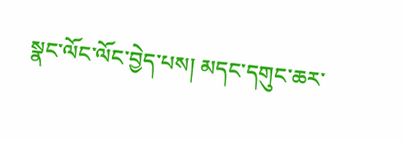སྣང་ལོང་ལོང་བྱེད་པས། མདང་དགུང་ཆར་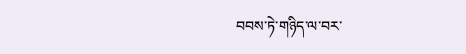བབས་ཏེ་གཉིད་ལ་བར་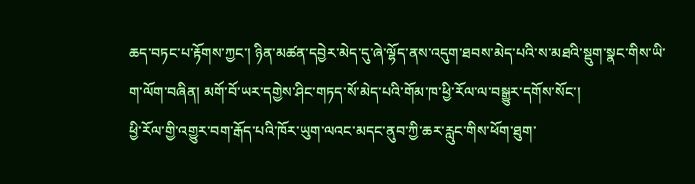ཆད་བཏང་པ་རྟོགས་ཀྱང་། ཉིན་མཚན་དབྱེར་མེད་དུ་ཞེ་ལྷོད་ནས་འདུག་ཐབས་མེད་པའི་ས་མཐའི་སྡུག་སྣང་གིས་ཡི་ག་ལོག་བཞིན། མགོ་བོ་ཡར་དགྱེས་ཤིང་གཏད་སོ་མེད་པའི་གོམ་ཁ་ཕྱི་རོལ་ལ་བསྒྱུར་དགོས་སོང་།
ཕྱི་རོལ་གྱི་འགྱུར་བག་རྒོད་པའི་ཁོར་ཡུག་ལའང་མདང་ནུབ་ཀྱི་ཆར་རླུང་གིས་ཕོག་ཐུག་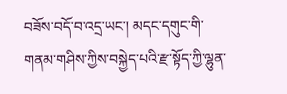བཟོས་བདོ་བ་འདྲ་ཡང་། མདང་དགུང་གི་གནམ་གཤིས་ཀྱིས་བསྐྱེད་པའི་རྫ་སྟོད་ཀྱི་ལྷུན་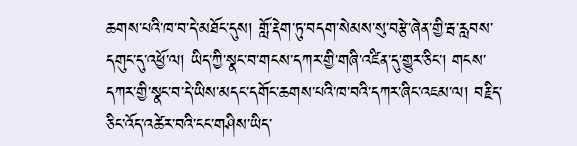ཆགས་པའི་ཁ་བ་དེ་མཐོང་དུས། གློ་རྡེག་ཏུ་བདག་སེམས་སུ་བརྩེ་ཞེན་གྱི་རྦ་རླབས་དགུང་དུ་འཕྱོ་ལ། ཡིད་ཀྱི་སྣང་བ་གངས་དཀར་གྱི་གཞི་འཛིན་དུ་གྱུར་ཅིང་། གངས་དཀར་གྱི་སྣང་བ་དེ་ཡིས་མདང་དགོང་ཆགས་པའི་ཁ་བའི་དཀར་ཞིང་འཇམ་ལ། བརྗིད་ཅིང་འོད་འཚེར་བའི་ངང་གཤིས་ཡིད་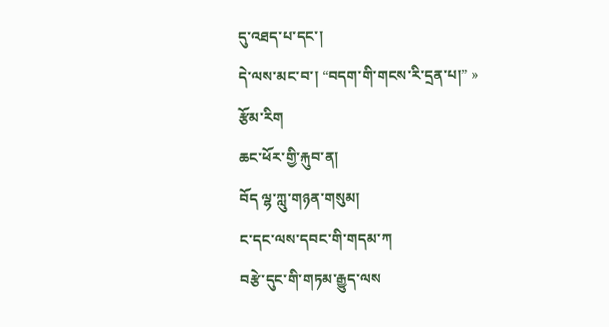དུ་འཐད་པ་དང་།
དེ་ལས་མང་བ་། “བདག་གི་གངས་རི་དྲན་པ།” »
རྩོམ་རིག
ཆང་ཕོར་གྱི་རྐུབ་ན།
བོད ལྷ་ཀླུ་གཉན་གསུམ།
ང་དང་ལས་དབང་གི་གདམ་ཀ
བརྩེ་དུང་གི་གཏམ་རྒྱུད་ལས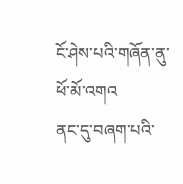ངོ་ཤེས་པའི་གཞོན་ནུ་ཕོ་མོ་འགའ
ནང་དུ་བཞག་པའི་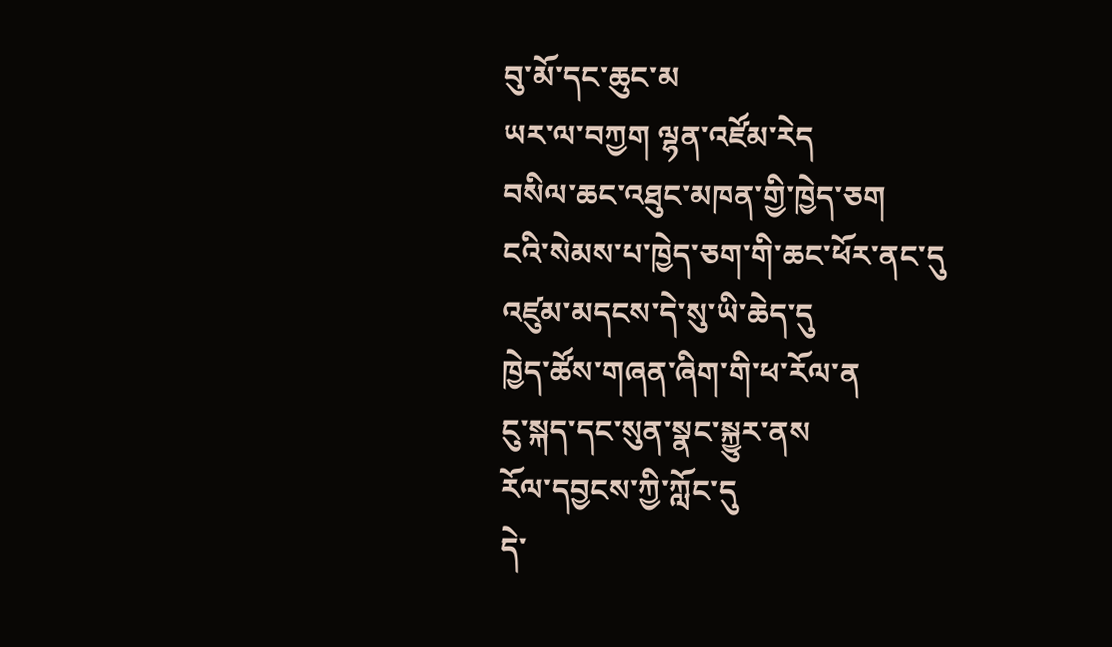བུ་མོ་དང་ཆུང་མ
ཡར་ལ་བཀྱག ལྷན་འཛོམ་རེད
བསིལ་ཆང་འཐུང་མཁན་གྱི་ཁྱེད་ཅག
ངའི་སེམས་པ་ཁྱེད་ཅག་གི་ཆང་ཕོར་ནང་དུ
འཛུམ་མདངས་དེ་སུ་ཡི་ཆེད་དུ
ཁྱེད་ཚོས་གཞན་ཞིག་གི་ཕ་རོལ་ན
ངུ་སྐད་དང་སུན་སྣང་སྐྱུར་ནས
རོལ་དབྱངས་ཀྱི་ཀློང་དུ
དེ་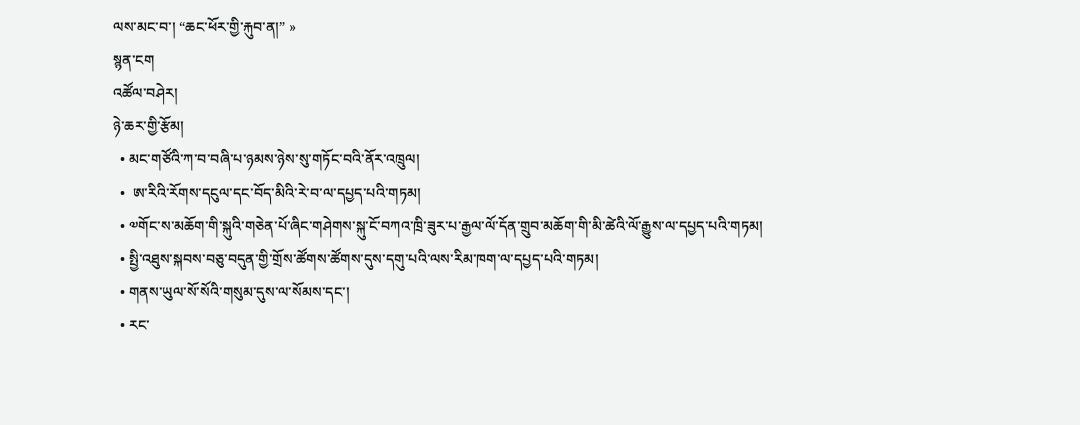ལས་མང་བ་། “ཆང་ཕོར་གྱི་རྐུབ་ན།” »
སྙན་ངག
འཚོལ་བཤེར།
ཉེ་ཆར་གྱི་རྩོམ།
  • མང་གཙོའི་ཀ་བ་བཞི་པ་ཉམས་ཉེས་སུ་གཏོང་བའི་ནོར་འཁྲུལ།
  •  ཨ་རིའི་རོགས་དངུལ་དང་བོད་མིའི་རེ་བ་ལ་དཔྱད་པའི་གཏམ།
  • ༧གོང་ས་མཆོག་གི་སྐུའི་གཅེན་པོ་ཞིང་གཤེགས་སྐུ་ངོ་བཀའ་ཁྲི་ཟུར་པ་རྒྱལ་ལོ་དོན་གྲུབ་མཆོག་གི་མི་ཚེའི་ལོ་རྒྱུས་ལ་དཔྱད་པའི་གཏམ།
  • སྤྱི་འཐུས་སྐབས་བཅུ་བདུན་གྱི་གྲོས་ཚོགས་ཚོགས་དུས་དགུ་པའི་ལས་རིམ་ཁག་ལ་དཔྱད་པའི་གཏམ།
  • གནས་ཡུལ་སོ་སོའི་གསུམ་དུས་ལ་སོམས་དང་།
  • རང་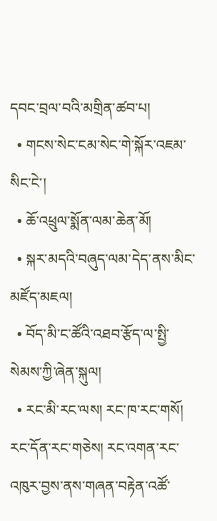དབང་བྲལ་བའི་མགྲིན་ཚབ་པ།
  • གངས་སེང་ངམ་སེང་གེ་སྐོར་འཇམ་སིང་ངེ་།
  • ཆོ་འཕྲུལ་སྨོན་ལམ་ཆེན་མོ།
  • སྐར་མདའི་བཞུད་ལམ་དེད་ནས་མིང་མཛོད་མཇལ།
  • བོད་མི་ང་ཚོའི་འཐབ་རྩོད་ལ་སྤྱི་སེམས་ཀྱི་ཞེན་སྐུལ།
  • རང་མི་རང་ལས། རང་ཁ་རང་གསོ། རང་དོན་རང་གཅེས། རང་འགན་རང་འཁུར་བྱས་ནས་གཞན་བརྟེན་འཚོ་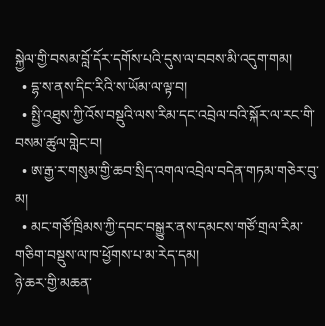སྐྱེལ་གྱི་བསམ་བློ་དོར་དགོས་པའི་དུས་ལ་བབས་མི་འདུག་གམ།
  • དྷ་ས་ནས་དིང་རིའི་ས་ཡོམ་ལ་ལྟ་བ།
  • སྤྱི་འཐུས་ཀྱི་འོས་བསྡུའི་ལས་རིམ་དང་འབྲེལ་བའི་སྐོར་ལ་རང་གི་བསམ་ཚུལ་གླེང་བ།
  • ཨ་རྒྱ་ར་གསུམ་གྱི་ཆབ་སྲིད་འགལ་འབྲེལ་བདེན་གཏམ་གཅེར་བུ་མ།
  • མང་གཙོ་ཁྲིམས་ཀྱི་དབང་བསྒྱུར་ནས་དམངས་གཙོ་གྲལ་རིམ་གཅིག་བསྡུས་ལ་ཁ་ཕྱོགས་པ་མ་རེད་དམ།
ཉེ་ཆར་གྱི་མཆན་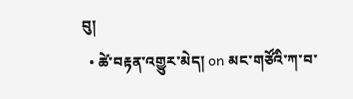བུ།
  • ཚེ་བརྟན་འགྱུར་མེད། on མང་གཙོའི་ཀ་བ་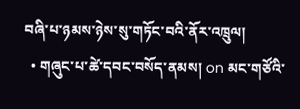བཞི་པ་ཉམས་ཉེས་སུ་གཏོང་བའི་ནོར་འཁྲུལ།
  • གཞུང་པ་ཚེ་དབང་བསོད་ནམས། on མང་གཙོའི་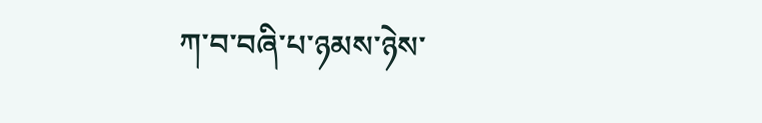ཀ་བ་བཞི་པ་ཉམས་ཉེས་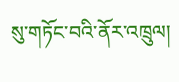སུ་གཏོང་བའི་ནོར་འཁྲུལ།